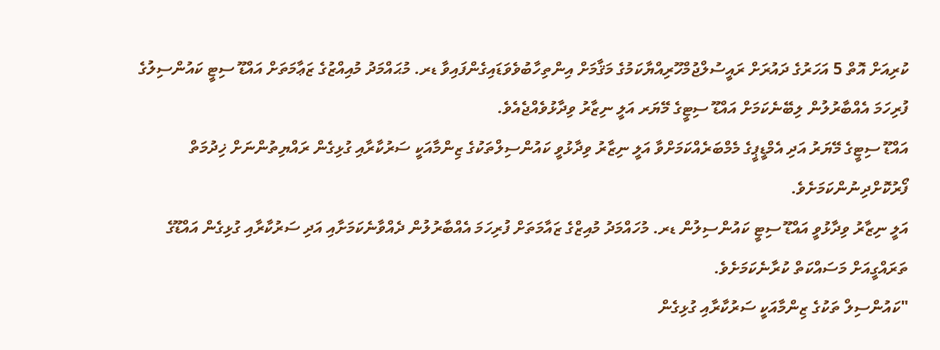ކުރިއަށް އޮތް 5 އަހަރުގެ ދައުރަށް ރައީސުލްޖުމްހޫރިއްޔާކަމުގެ މަޤާމަށް އިންތިހާބުވެވަޑައިގެންފައިވާ ޑރ. މުޙައްމަދު މުއިއްޒުގެ ޒަޢާމަތަށް އައްޑޫ ސިޓީ ކައުންސިލުގެ ފުރިހަމަ އެއްބާރުލުން ލިބޭނެކަމަށް އައްޑޫ ސިޓީގެ މޭޔަރ އަލީ ނިޒާރު ވިދާޅުވެއްޖެއެވެ.
އައްޑޫ ސިޓީގެ މޭޔަރު އަދި އެމްޑީޕީގެ މެމްބަރެއްކަމަށްވާ އަލީ ނިޒާރު ވިދާޅުވީ ކައުންސިލްތަކުގެ ޒިންމާއަކީ ސަރުކާރާއި ގުޅިގެން ރައްޔިތުންނަށް ޚިދުމަތް ފޯރުކޮށްދިނުންކަމަށެވެ.
އަލީ ނިޒާރު ވިދާޅުވީ އައްޑޫ ސިޓީ ކައުންސިލުން ޑރ. މުހައްމަދު މުއިޒްގެ ޒައާމަތަށް ފުރިހަމަ އެއްބާރުލުން ދެއްވާނެކަމަށާއި އަދި ސަރުކާރާއި ގުޅިގެން އައްޑޫގެ ތަރައްގީއަށް މަސައްކަތް ކުރާނެކަމަށެވެ.
"ކައުންސިލް ތަކުގެ ޒިންމާއަކީ ސަރުކާރާއި ގުޅިގެން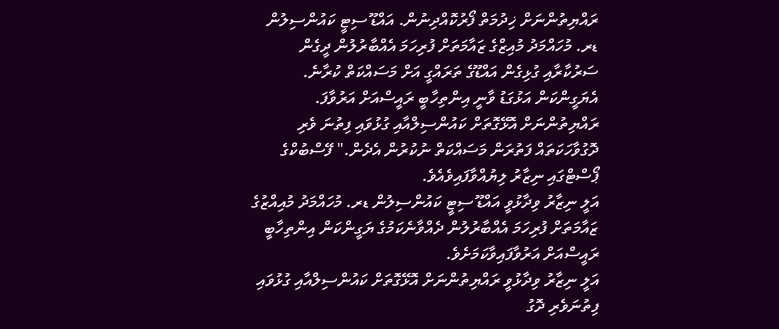ރައްޔިތުންނަށް ޚިދުމަތް ފޯރުކޮއްދިނުން. އައްޑޫ ސިޓީ ކައުންސިލުން ޑރ. މުހައްމަދު މުއިޒްގެ ޒައާމަތަށް ފުރިހަމަ އެއްބާރުލުން ދީގެން ސަރުކާރާއި ގުޅިގެން އައްޑޫގެ ތަރައްގީ އަށް މަސައްކަތް ކުރާނެ. އެޔަގީންކަން އަޅުގަޑު ވާނީ އިންތިހާބީ ރައީސްއަށް އަރުވާފަ. ރައްޔިތުންނަށް އޮޅޭގޮތަށް ކައުންސިލްއާއި ގުޅުވައި ފިތުނަ ވެރި ދޮގުވާހަކަތައް ފަތުރަން މަސައްކަތް ނުކުރުން އެދެން." ފޭސްބުކްގެ ޕޯސްޓްގައި ނިޒާރު ލިޔުއްވާފައިވެއެވެ.
އަލީ ނިޒާރު ވިދާޅުވީ އައްޑޫ ސިޓީ ކައުންސިލުން ޑރ. މުހައްމަދު މުއިއްޒުގެ ޒައާމަތަށް ފުރިހަމަ އެއްބާރުލުން ދެއްވާނެކަމުގެ ޔަގީންކަން އިންތިހާބީ ރައީސްއަށް އަރުވާފައިވާކަމަށެވެ.
އަލީ ނިޒާރު ވިދާޅުވީ ރައްޔިތުންނަށް އޮޅޭގޮތަށް ކައުންސިލްއާއި ގުޅުވައި ފިތުނަވެރި ދޮގު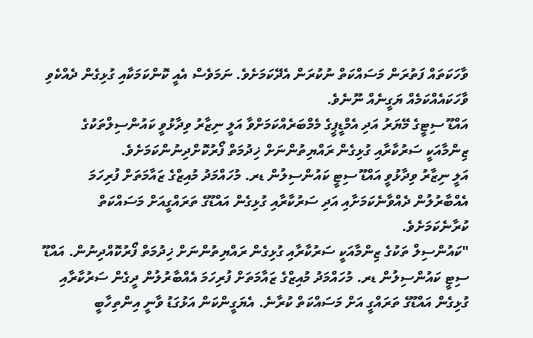ވާހަކަތައް ފަތުރަން މަސައްކަތް ނުކުރަން އެދޭކަމަށެވެ. ނަމަވެސް އެއީ ކޮންކަމަކާއި ގުޅިގެން ދެއްކެވި ވާހަކައެއްކަމެއް ޔަގީނެއް ނޫނެވެ.
އައްޑޫ ސިޓީގެ މޭޔަރު އަދި އެމްޑީޕީގެ މެމްބަރެއްކަމަށްވާ އަލީ ނިޒާރު ވިދާޅުވީ ކައުންސިލްތަކުގެ ޒިންމާއަކީ ސަރުކާރާއި ގުޅިގެން ރައްޔިތުންނަށް ޚިދުމަތް ފޯރުކޮށްދިނުންކަމަށެވެ.
އަލީ ނިޒާރު ވިދާޅުވީ އައްޑޫ ސިޓީ ކައުންސިލުން ޑރ. މުހައްމަދު މުއިޒްގެ ޒައާމަތަށް ފުރިހަމަ އެއްބާރުލުން ދެއްވާނެކަމަށާއި އަދި ސަރުކާރާއި ގުޅިގެން އައްޑޫގެ ތަރައްގީއަށް މަސައްކަތް ކުރާނެކަމަށެވެ.
"ކައުންސިލް ތަކުގެ ޒިންމާއަކީ ސަރުކާރާއި ގުޅިގެން ރައްޔިތުންނަށް ޚިދުމަތް ފޯރުކޮއްދިނުން. އައްޑޫ ސިޓީ ކައުންސިލުން ޑރ. މުހައްމަދު މުއިޒްގެ ޒައާމަތަށް ފުރިހަމަ އެއްބާރުލުން ދީގެން ސަރުކާރާއި ގުޅިގެން އައްޑޫގެ ތަރައްގީ އަށް މަސައްކަތް ކުރާނެ. އެޔަގީންކަން އަޅުގަޑު ވާނީ އިންތިހާބީ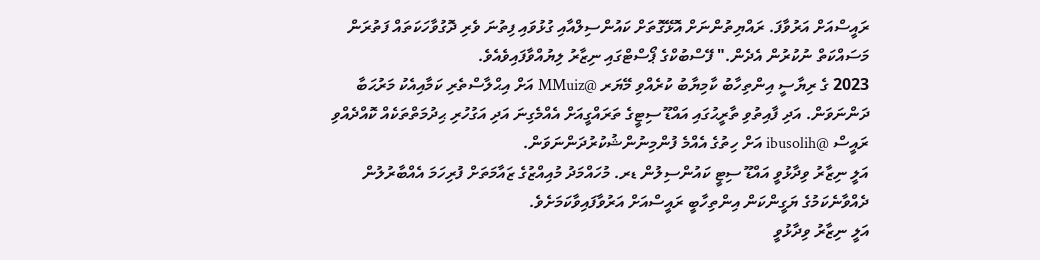ރައީސްއަށް އަރުވާފަ. ރައްޔިތުންނަށް އޮޅޭގޮތަށް ކައުންސިލްއާއި ގުޅުވައި ފިތުނަ ވެރި ދޮގުވާހަކަތައް ފަތުރަން މަސައްކަތް ނުކުރުން އެދެން." ފޭސްބުކްގެ ޕޯސްޓްގައި ނިޒާރު ލިޔުއްވާފައިވެއެވެ.
2023 ގެ ރިޔާސީ އިންތިހާބު ކާމިޔާބު ކުރެއްވި މޭޔަރ @MMuiz އަށް އިޙްލާސްތެރި ކަމާއިއެކު މަރުޙަބާ ދަންނަވަން. އަދި ފާއިތުވި ތާރީޙުގައި އައްޑޫ ސިޓީގެ ތަރައްގީއަށް އެއްމެގިނަ އަދި އަގުހުރި ޙިދުމަތްތަކެއް ކޮއްދެއްވި ރައީސް @ibusolih އަށް ހިތުގެ އެއްމެ ފުންމިނުންޝުކުރުދަންނަވަން.
އަލީ ނިޒާރު ވިދާޅުވީ އައްޑޫ ސިޓީ ކައުންސިލުން ޑރ. މުހައްމަދު މުއިއްޒުގެ ޒައާމަތަށް ފުރިހަމަ އެއްބާރުލުން ދެއްވާނެކަމުގެ ޔަގީންކަން އިންތިހާބީ ރައީސްއަށް އަރުވާފައިވާކަމަށެވެ.
އަލީ ނިޒާރު ވިދާޅުވީ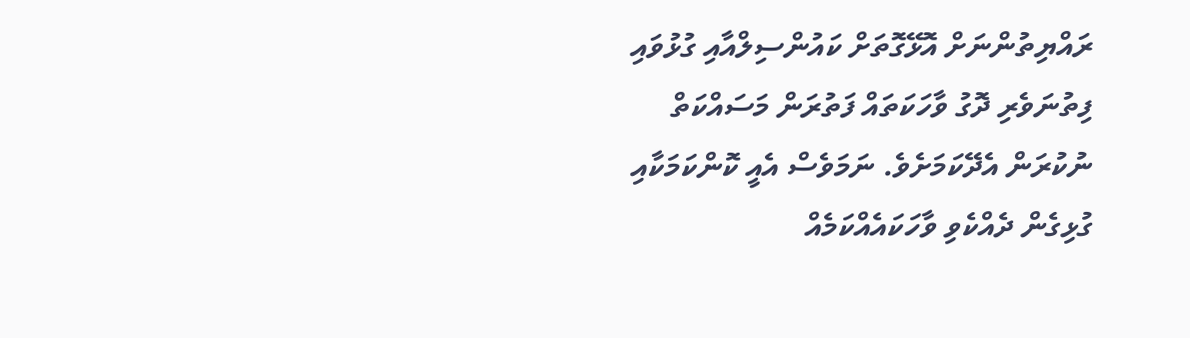ރައްޔިތުންނަށް އޮޅޭގޮތަށް ކައުންސިލްއާއި ގުޅުވައި ފިތުނަވެރި ދޮގު ވާހަކަތައް ފަތުރަން މަސައްކަތް ނުކުރަން އެދޭކަމަށެވެ. ނަމަވެސް އެއީ ކޮންކަމަކާއި ގުޅިގެން ދެއްކެވި ވާހަކައެއްކަމެއް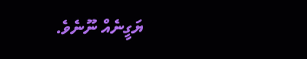ޔަގީނެއް ނޫނެވެ.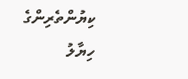ކިޔުންތެރިންގެ ހިޔާލު